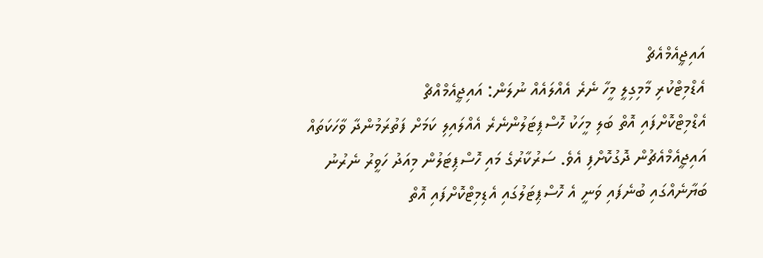އައިޖީއެމްއެޗް
އެޑްމިޓްކުރި މާމިގިލީ މީހާ ނެރެ އެއްލައެއް ނުލަން: އައިޖީއެމްއްޗް
އެޑްމިޓްކޮށްފައި އޮތް ބަލި މީހަކު ހޮސްޕިޓަލުންނެރެ އެއްލައިލި ކަމަށް ފަތުރަމުންދާ ވާހަކަތައް އައިޖީއެމްއެޗުން ދޮގުކޮށްފި އެވެ. ސަރުކާރުގެ މައި ހޮސްޕިޓަލުން މިއަދު ހަވީރު ނެރުނު ބަޔާނެއްގައި ބުނެފައި ވަނީ އެ ހޮސްޕިޓަލުގައި އެޑިމިޓްކޮށްފައި އޮތް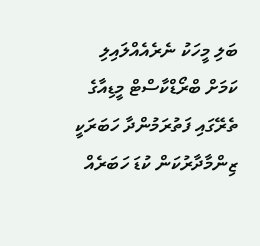ބަލި މީހަކު ނެރެއެއްލައިލި ކަމަށް ބްރޯޑްކާސްޓް މީޑިއާގެ ތެރޭގައި ފަތުރަމުންދާ ހަބަރަކީ ޒިންމާދާރުކަން ކުޑަ ހަބަރެއް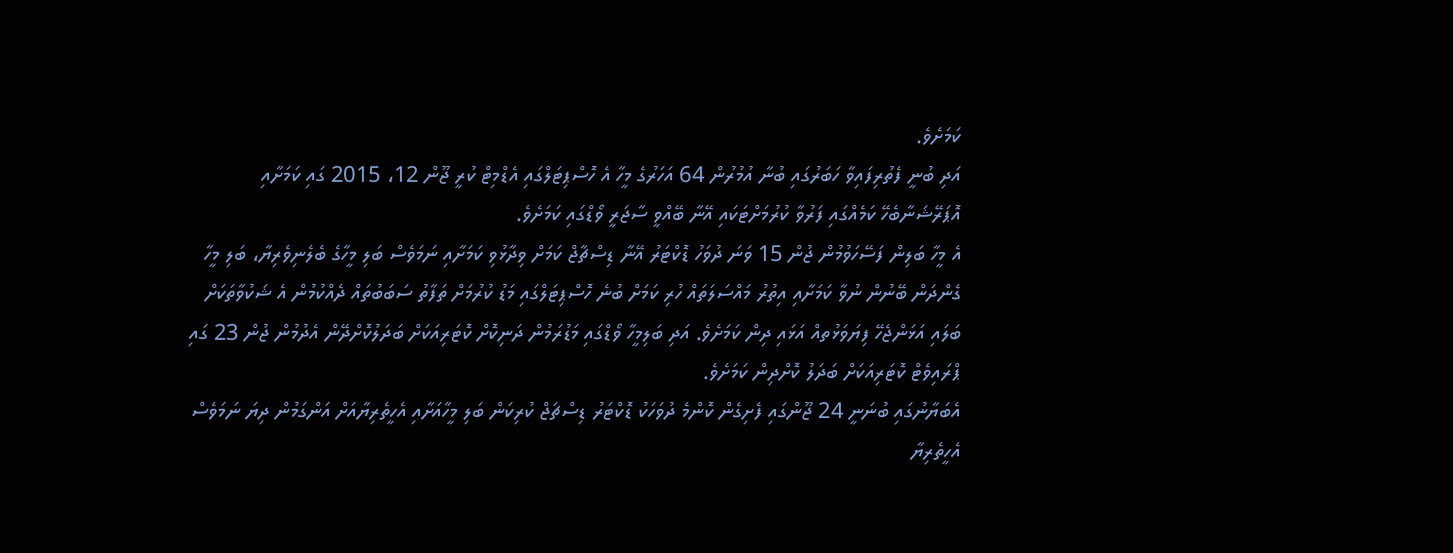ކަމަށެވެ.
އަދި ބުނީ ފެތުރިފައިވާ ހަބަރުގައި ބުނާ އުމުރުން 64 އަހަރުގެ މީހާ އެ ހޮސްޕިޓަލްގައި އެޑްމިޓް ކުރީ ޖޫން 12، 2015 ގައި ކަމަށާއި އޮޕަރޭޝަނާބެހޭ ކަމެއްގައި ފަރުވާ ކުރުމަށްޓަކައި އޭނާ ބޭއްވީ ސާޖަރީ ވޯޑްގައި ކަމަށެވެ.
އެ މީހާ ބަލިން ފަސޭހަވުމުން ޖުން 15 ވަނަ ދުވަހު ޑޮކްޓަރު އޭނާ ޑިސްޗާޖް ކަމަށް ވިދާޅުވި ކަމަށާއި ނަމަވެސް ބަލި މީހާގެ ބެލެނިވެރިޔާ، ބަލި މީހާ ގެންދަން ބޭނުން ނުވާ ކަމަށާއި އިތުރު މައްސަލަތައް ހުރި ކަމަށް ބުނެ ހޮސްޕިޓަލްގައި މަޑު ކުރުމަށް ތަފާތު ސަބަބުތައް ދެއްކުމުން އެ ޝަކުވާތަކަށް ބަލައި އަޅަންޖެހޭ ފިޔަވަޅުތއް އަޅައި ދިން ކަމަށެވެ. އަދި ބަލިމީހާ ވޯޑްގައި މަޑުރަމުން ދަނިކޮށް ކޮޓަރިއަކަށް ބަދަލުކޮށްދޭން އެދުމުން ޖުން 23 ގައި ޕްރައިވެޓް ކޮޓަރިއަކަށް ބަދަލު ކޮށްދިން ކަމަށެވެ.
އެބަޔާނުގައި ބުނަނީ 24 ޖޫންގައި ފެށިގެން ކޮންމެ ދުވަހަކު ޑޮކްޓަރު ޑިސްޗަޖް ކުރިކަން ބަލި މީހާއަށާއި އެހީތެރިޔާއަށް އަންގަމުން ދިޔަ ނަމަވެސް އެހީތެރިޔާ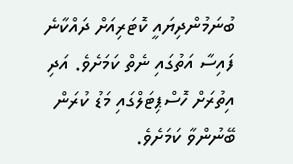ބުނަމުންދިޔައީ ކޮޓަރިއަށް ދައްކާނެ ފައިސާ އަތުގައި ނެތް ކަމަށެވެ. އަދި އިތުރަށް ހޮސްޕިޓަލްގައި މަޑު ކުރަން ބޭނުންވާ ކަމަށެވެ.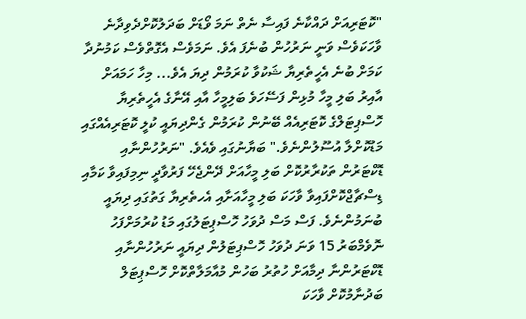"ކޮޓަރިއަށް ދައްކާނެ ފައިސާ ނެތް ނަމަ ވޯޑަށް ބަދަލުކޮށްދެވިދާނެ ވާހަކަވެސް ވަނީ ނަރުހުން ބުނެފަ އެވެ. ނަމަވެސް އެގޮތްވެސް ކަމުނުދާ ކަމަށް ބުނެ އެހީތެރިޔާ ޝަކުވާ ކުރަމުން ދިޔަ އެވެ... މިހާ ހަމައަށް އާއިރު ބަލި މީހާ މުޅިން ފަސޭހަވެ ބަލިމީހާ އާއި އޭނާގެ އެހީތެރިޔާ ހޮސްޕިޓަލްގެ ކޮޓަރިއެއް ބޭނުން ކުރަމުން ގެންދިޔައީ ކުލީ ކޮޓަރިއެއްގައި މަޑުކޮށްލާ އުސޫލުންނެވެ." ބަޔާނުގައި ވެއެވެ. "ނަރުހުންނާއި ޑޮކްޓަރުން ތަކުރާރުކޮށް ބަލި މީހާއަށް ދޭންޖެހޭ ފަރުވާދީ ނިމިފައިވާ ކަމާއި ޑިސްޗާޖްކޮށްފައިވާ ވާހަކަ ބަލި މީހާއަށާއި އެހތެރިޔާ ގަތުގައި ދިޔައީ ބުނަމުންނެވެ. ފަސް މަސް ދުވަހު ހޮސްޕިޓަލުގައި މަޑު ކުރުމަށްފަހު ނޮވެމްބަރު 15 ވަނަ ދުވަހު ހޮސްޕިޓަލުން ދިޔައީ ނަރުހުންނާއި ޑޮކްޓަރުންނާ ދިމާއަށް ހުތުރު ބަހުން މުއާމަލާތްކޮށް ހޮސްޕިޓަލް ބަދުނާމުކޮށް ވާހަކަ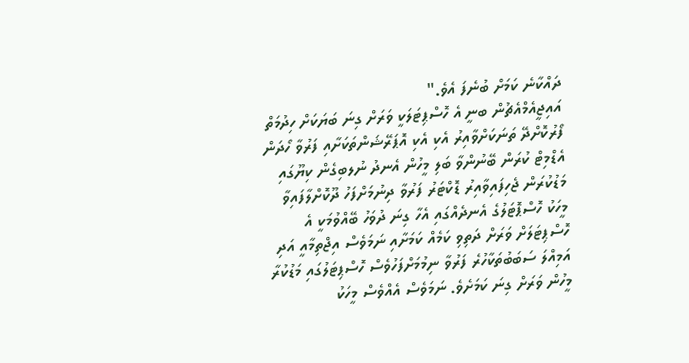ދައްކާނެ ކަމަށް ބުނެފަ އެވެ."
އައިޖީއެމްއެޗުން ބނީ އެ ހޮސްޕިޓަލަކީ ވަރަށް ގިނަ ބަޔަކަށް ހިދުމަތް ފޯރުކޮށްދޭ ތަނަކަށްވާއިރު އެކި އެކި އޮޕަރޭޝަންތަކަށާއި ފަރުވާ ހޯދަން އެޑްމިޓް ކުރަން ބޭނުންވާ ބަލި މީހުން އެނދު ނުލބިގެން ކިޔޫގައި މަޑުކުރަން ޖެހިފައިވާއިރު ޑޮކްޓަރު ފަރުވާ ދިނުމަށްފަހު ދޫކޮށްލާފައިވާ މީހަކު ހޮސްޕޮޓަލުގެ އެނދެއްގައި އެހާ ގިނަ ދުވަހު ބޭއްވުމަކީ އެ ހޮސްޕިޓަލަށް ވަރަށް ދަތިވި ކަމެއް ކަމަށާއި ނަމަވެސް އިޖްތިމާއީ އަދި އަމިއްލަ ސަބަބުތަކާހުރެ ފަރުވާ ނިމުމަށްފަހުވެސް ހޮސްޕިޓަލުގައި މަޑުކުރާ މީހުން ވަރަށް ގިނަ ކަމަށެވެ. ނަމަވެސް އެއްވެސް މީހަކު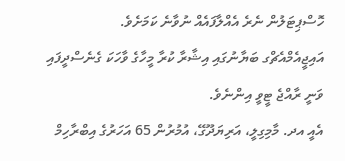ހޮސްޕިޓަލުން ނެރެ އެއްލާފައެއް ނުވާނެ ކަމަށެވެ.
އައިޖީއެމްއެޗްގ ބަޔާނުގައި އިޝާރާ ކުރާ މީހާގެ ވާހަކަ ގެނެސްދީފައި ވަނީ ރާއްޖެ ޓީވީ އިންނެވެ.
އެއީ އދ. މާމިގިލީ، އަރިޔަދޫގޭ، އުމުރުން 65 އަހަރުގެ އިބްރާހިމް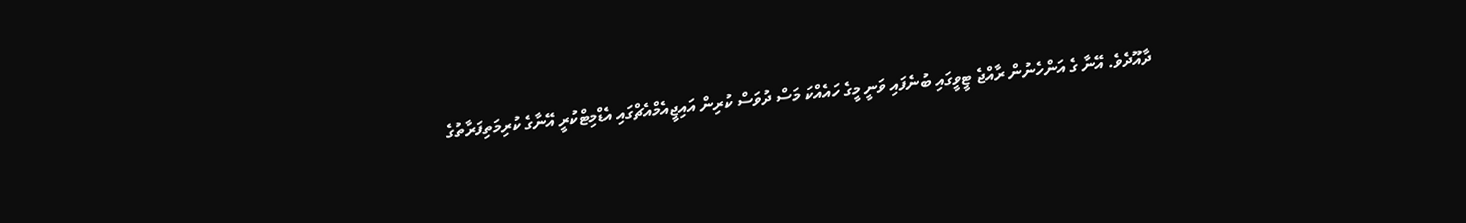ދާއޫދެވެ. އޭނާ ގެ އަންހެނުން ރާއްޖެ ޓީވީގައި ބުނެފައި ވަނީ މީގެ ހައެއްކަ މަސް ދުވަސް ކުރިން އައިޖީއެމްއެޗްގައި އެޑްމިޓްކުރީ އޭނާގެ ކުރިމަތިފަރާތުގެ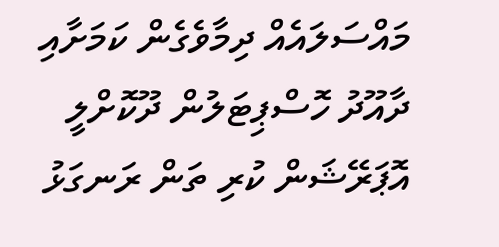މައްސަލައެއް ދިމާވެގެން ކަމަށާއި ދާއޫދު ހޮސްޕިޓަލުން ދޫކޮށްލީ އޮޕަރޭޝަން ކުރި ތަން ރަނގަޅު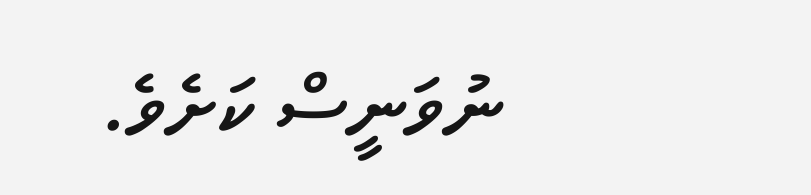ނުވަނީސް ކަށެވެ.